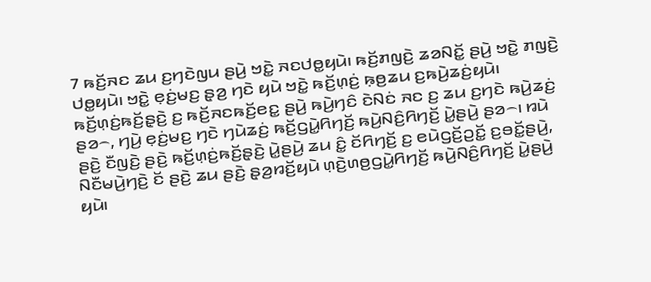7 ꤒꤢꤩ꤬ꤏꤢ ꤘꤣ ꤢ꤬ꤚꤢꤧꤜꤣ ꤔꤣꤧ꤬ ꤠꤢꤧ꤭ ꤏꤢꤓꤥ꤭ꤟꤣꤧ꤯ ꤒꤢꤩ꤬ꤊꤜꤢꤧ꤬ ꤘꤤꤡꤢꤩ꤭ ꤔꤣꤧ꤬ ꤠꤢꤧ꤭ ꤊꤜꤢꤧ꤬ ꤓꤥ꤭ꤟꤣꤧ꤯ ꤠꤢꤧ꤭ ꤕ꤫ꤢꤦ꤬ꤗꤢ꤬ ꤔ꤫ꤤ꤬ ꤚꤢꤧ ꤟꤣꤧ ꤠꤢꤧ꤭ ꤒꤢꤩ꤬ꤛ꤫ꤢꤦ꤬ ꤒ꤫ꤥ꤬ꤘꤣ ꤢ꤬ꤒꤣꤧ꤬ꤘꤢꤦ꤬ꤟꤣꤧ꤯
ꤒꤢꤩ꤬ꤛ꤫ꤢꤦ꤬ꤒꤢꤩ꤬ꤔ꤫ꤢꤧ꤬ ꤢ꤬ ꤒꤢꤩ꤬ꤏꤢꤒꤢꤩ꤬ꤕꤢ꤭ ꤔꤣꤧ꤬ ꤒꤣꤧ꤬ꤚꤢꤨ ꤢꤧꤡꤢꤦ ꤏꤢ ꤢ꤬ ꤘꤣ ꤢ꤬ꤚꤢꤧ ꤒꤣꤧ꤬ꤘꤢꤦ꤬ ꤔꤤ꤮, ꤚꤣꤧ꤬ ꤕ꤫ꤢꤦ꤬ꤗꤢ꤬ ꤚꤢꤧ ꤚꤣꤧꤘꤢꤦ꤬ ꤒꤢꤩ꤬ꤞꤣꤧ꤭ꤖꤚꤢꤩ꤬ ꤒꤣꤧ꤬ꤡꤢꤨ꤬ꤖꤚꤢꤩ꤬ ꤣꤧ꤭ꤔꤣꤧ꤬ ꤔꤤ꤮꤯ ꤙꤣꤧ ꤔꤢꤧ꤬ ꤢꤪꤜꤢꤧ꤬ ꤔꤢꤧ꤬ ꤒꤢꤩ꤬ꤛ꤫ꤢꤦ꤬ꤒꤢꤩ꤬ꤔ꤫ꤢꤧ꤬ ꤣꤧ꤭ꤔꤣꤧ꤬ ꤘꤣ ꤢꤨ꤭ ꤢꤩꤖꤚꤢꤩ꤬ ꤢ꤬ ꤕꤣꤧꤞꤢꤩ꤬ꤑꤢꤩ꤭ ꤢ꤬ꤋꤢꤩ꤭ꤔꤣꤧ꤬, ꤡꤢꤪꤗꤣꤧ꤬ꤚꤢꤧ꤬ ꤢꤩ ꤔꤢꤧ꤬ ꤘꤣ ꤔꤢꤧ꤬ ꤔ꤫ꤤ꤬ꤙꤢꤩ꤬ꤟꤣꤧ ꤛ꤫ꤢꤧ꤬ꤛꤥ꤬ꤞꤣꤧ꤭ꤖꤚꤢꤩ꤬ ꤒꤣꤧ꤬ꤡꤢꤨ꤬ꤖꤚꤢꤩ꤬ ꤣꤧ꤭ꤔꤣꤧ꤬ ꤟꤣꤧ꤯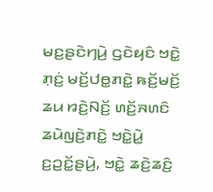ꤗꤢ꤬ꤔꤢꤧꤚꤣꤧ꤬ ꤞꤢꤧꤟꤢꤨ ꤠꤢꤧ꤭ ꤊ꤫ꤢꤦ꤬ ꤗꤢꤩ꤬ꤓꤥ꤭ꤊꤢꤧ꤭ ꤒꤢꤩ꤬ꤗꤢꤩ꤬ ꤘꤣ ꤙꤢꤧ꤬ꤡꤢꤩ꤬ ꤛꤢꤩ꤬ꤏꤛꤢꤨ ꤘꤣꤧꤜꤢꤧ꤬ꤊꤢꤧ꤭ ꤠꤢꤧ꤭ꤣꤧ꤭ ꤢ꤬ꤑꤢꤩ꤭ꤔꤣꤧ꤬, ꤠꤢꤧ꤭ ꤘꤢꤧ꤬ꤘꤢꤨ꤬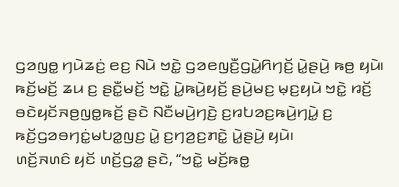ꤞꤤꤜꤥ꤭ ꤚꤣꤧꤘꤢꤦ꤬ ꤕꤢ꤬ ꤡꤣꤧ ꤠꤢꤧ꤭ ꤞꤤꤕꤜꤢꤪ꤬ꤞꤣꤧ꤭ꤖꤚꤢꤩ꤬ ꤣꤧ꤭ꤔꤣꤧ꤬ ꤒꤥ꤬ ꤟꤣꤧ꤯ ꤒꤢꤩ꤬ꤗꤢꤩ꤬ ꤘꤣ ꤢ꤬ ꤔꤢꤪ꤭ꤗꤢꤩ꤬ ꤠꤢꤧ꤭ ꤣꤧ꤭ꤒꤣꤧ꤬ꤟꤢꤩ꤬ ꤔꤣꤧ꤬ꤗꤢ꤬ ꤗ꤫ꤢ꤬ꤟꤣꤧ ꤠꤢꤧ꤭ ꤙꤢꤩ꤬ ꤋꤢꤧꤟꤢꤩꤏꤥ꤬ꤜꤥ꤭ꤒꤢꤩ꤬ ꤔꤢꤧ ꤡꤢꤪꤗꤣꤧ꤬ꤚꤢꤧ꤬ ꤢ꤬ꤙꤝꤤꤢ꤬ꤒꤣꤧ꤬ꤚꤣꤧ꤭ ꤢ꤬ ꤒꤢꤩ꤬ꤞꤤꤋꤚꤢꤦ꤭ꤗꤝꤤ꤭ꤜꤢ꤬ ꤣꤧ꤭ ꤢ꤬ꤚꤤ꤬ꤢ꤬ꤊꤢꤧ꤭ ꤣꤧ꤭ꤔꤣꤧ꤬ ꤟꤣꤧ꤯
ꤛꤢꤩ꤬ꤏꤛꤢꤨ ꤟꤢꤩ ꤛꤢꤩ꤬ꤞꤤ꤭ ꤔꤢꤧ, “ꤠꤢꤧ꤭ ꤗꤢꤩ꤬ꤒꤥ꤭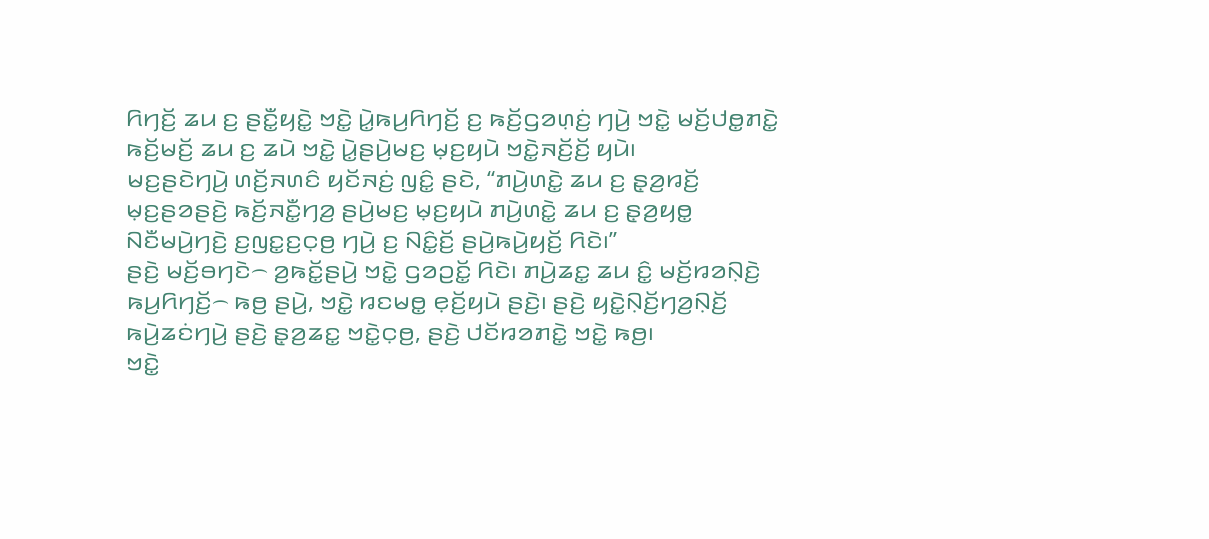ꤖꤚꤢꤩ꤬ ꤘꤣ ꤢ꤬ ꤔꤢꤪ꤭ꤟꤢꤧ꤭ ꤠꤢꤧ꤭ ꤣꤧ꤭ꤒꤣ꤬ꤖꤚꤢꤩ꤬ ꤢ꤬ ꤒꤢꤩ꤬ꤞꤤꤛ꤫ꤢꤦ꤬ ꤚꤣꤧ꤬ ꤠꤢꤧ꤭ ꤗꤢꤩ꤬ꤓꤥ꤭ꤊꤢꤧ꤭ ꤒꤢꤩ꤬ꤗꤢꤩ꤬ ꤘꤣ ꤢ꤬ ꤘꤣꤧ ꤠꤢꤧ꤭ ꤣꤧ꤭ꤔꤣꤧ꤬ꤗꤢ꤬ ꤗ꤫ꤢ꤬ꤟꤣꤧ ꤠꤢꤧ꤭ꤏꤢꤩ꤬ꤢꤩ꤬ ꤟꤣꤧ꤯
ꤗꤢ꤬ꤔꤢꤧꤚꤣꤧ꤬ ꤛꤢꤩ꤬ꤏꤛꤢꤨ ꤟꤢꤩꤏꤢꤦ꤬ ꤜꤢꤨ꤭ ꤔꤢꤧ, “ꤊꤣꤧ꤬ꤛꤢꤧ꤭ ꤘꤣ ꤢ꤬ ꤔ꤫ꤤ꤬ꤙꤢꤩ꤬ ꤗ꤫ꤢ꤬ꤔꤤꤔꤢꤧ꤬ ꤒꤢꤩ꤬ꤏꤢꤪ꤭ꤚꤤ꤬ ꤔꤣꤧ꤬ꤗꤢ꤬ ꤗ꤫ꤢ꤬ꤟꤣꤧ ꤊꤣꤧ꤬ꤛꤢꤧ꤭ ꤘꤣ ꤢ꤬ ꤔ꤫ꤤ꤬ꤟꤥ꤭ ꤡꤢꤪꤗꤣꤧ꤬ꤚꤢꤧ꤬ ꤢ꤬ꤜꤢ꤭ꤢ꤬ꤍ꤫ꤥ꤬ ꤚꤣꤧ꤬ ꤢ꤬ ꤡꤢꤨ꤭ꤢꤩ꤬ ꤔꤣꤧ꤬ꤒꤣꤧ꤬ꤟꤢꤩ꤬ ꤖꤢꤧ꤯”
ꤔꤢꤧ꤬ ꤗꤢꤩ꤬ꤋꤚꤢꤧ꤮ ꤤ꤬ꤒꤢꤩ꤭ꤔꤣꤧ꤬ ꤠꤢꤧ꤭ ꤞꤤꤑꤢꤩ꤭ ꤖꤢꤧ꤯ ꤊꤣꤧ꤬ꤘꤢ꤭ ꤘꤣ ꤢꤨ꤭ ꤗꤢꤩ꤬ꤙꤤꤡ꤫ꤢꤧ꤬ ꤒꤣ꤬ꤖꤚꤢꤩ꤬꤮ ꤒꤥ꤬ ꤔꤣꤧ꤬, ꤠꤢꤧ꤭ ꤙꤢꤗꤥ꤭ ꤕ꤫ꤢꤩ꤬ꤟꤣꤧ ꤔꤢꤧ꤬꤯ ꤔꤢꤧ꤬ ꤟꤢꤧ꤭ꤡ꤫ꤢꤩ꤬ꤚꤤ꤬ꤡ꤫ꤢꤩ꤬ ꤒꤣꤧ꤬ꤘꤢꤦꤚꤣꤧ꤬ ꤔꤢꤧ꤬ ꤔ꤫ꤤ꤬ꤘꤢ꤭ ꤠꤢꤧ꤭ꤍ꤫ꤥ꤬, ꤔꤢꤧ꤬ ꤓꤢꤩꤙꤤꤊꤢꤧ꤭ ꤠꤢꤧ꤭ ꤒꤥ꤬꤯
ꤠꤢꤧ꤭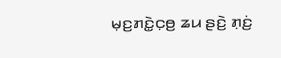ꤗ꤫ꤢ꤬ꤊꤢꤧ꤭ꤍ꤫ꤥ꤬ ꤘꤣ ꤔꤢꤧ꤬ ꤊ꤫ꤢꤦ꤬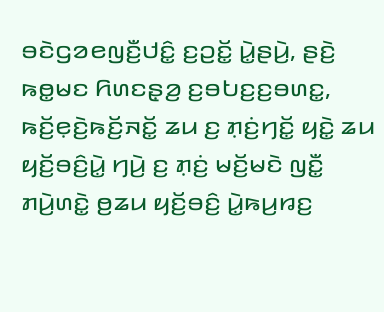ꤋꤢꤧꤞꤤꤕꤜꤢꤪ꤬ꤓꤢꤨ꤭ ꤢ꤬ꤑꤢꤩ꤭ ꤣꤧ꤭ꤔꤣꤧ꤬, ꤔꤢꤧ꤬ ꤒꤥ꤭ꤗꤢ ꤖꤛꤢꤔ꤫ꤤ꤬ ꤢ꤬ꤋꤝꤢ꤬ꤢ꤬ꤋꤛꤢ꤭, ꤒꤢꤩ꤬ꤕ꤫ꤢꤧ꤬ꤒꤢꤩ꤬ꤏꤢꤩ꤭ ꤘꤣ ꤢ꤬ ꤊ꤫ꤢꤦ꤬ꤚꤢꤩ꤭ ꤟꤢꤧ꤭ ꤘꤣ ꤟꤢꤩ꤬ꤋꤢꤨ꤬ꤣꤧ꤭ ꤚꤣꤧ꤬ ꤢ꤬ ꤊ꤫ꤢꤦ꤬ ꤗꤢꤩ꤬ꤗꤢꤧ ꤜꤢꤪ꤭ ꤊꤣꤧ꤬ꤛꤢꤧ꤭ ꤥ꤬ꤘꤣ ꤟꤢꤩ꤬ꤋꤢꤨ꤬ ꤣꤧ꤭ꤒꤣ꤬ꤙꤢ꤬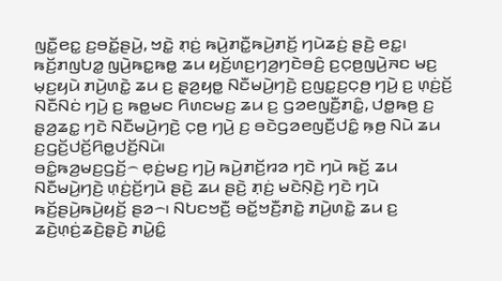ꤜꤢꤪ꤭ꤕꤢ꤭ ꤢ꤬ꤋꤢꤩ꤭ꤔꤣꤧ꤬, ꤠꤢꤧ꤭ ꤊ꤫ꤢꤦ꤬ ꤒꤣꤧ꤬ꤊꤢꤪ꤭ꤒꤣꤧ꤬ꤊꤢꤩ꤬ ꤚꤣꤧꤘꤢꤦ꤬ ꤔꤢꤧ꤬ ꤕꤢ꤭꤯
ꤒꤢꤩ꤬ꤊꤜꤝꤤ꤭ ꤜꤣꤧ꤬ꤒꤢ꤭ꤒꤥ꤭ ꤘꤣ ꤟꤢꤩ꤬ꤛꤢ꤬ꤚꤤ꤬ꤚꤢꤧꤋꤢꤨ꤬ ꤢ꤬ꤍ꤫ꤥ꤬ꤜꤣꤧ꤬ꤏꤢ ꤗꤢ꤬ ꤗ꤫ꤢ꤬ꤟꤣꤧ ꤊꤣꤧ꤬ꤛꤢꤧ꤭ ꤘꤣ ꤢ꤬ ꤔ꤫ꤤ꤬ꤟꤥ꤭ ꤡꤢꤪꤗꤣꤧ꤬ꤚꤢꤧ꤬ ꤢ꤬ꤜꤢ꤭ꤢ꤬ꤍ꤫ꤥ꤬ ꤚꤣꤧ꤬ ꤢ꤬ ꤛ꤫ꤢꤦ꤬ꤢꤩ꤬ ꤡꤢꤪꤡꤢꤦ ꤚꤣꤧ꤬ ꤢ꤬ ꤒꤥ꤭ꤗꤢ ꤖꤛꤢꤗꤢ꤬ ꤘꤣ ꤢ꤬ ꤞꤤꤕꤜꤢꤪ꤬ꤊꤢꤨ꤭, ꤓꤥ꤭ꤒꤥ꤬ ꤢ꤬ ꤔ꤫ꤤ꤬ꤘꤢ꤭ ꤚꤢꤧ ꤡꤢꤪꤗꤣꤧ꤬ꤚꤢꤧ꤬ ꤍ꤫ꤥ꤬ ꤚꤣꤧ꤬ ꤢ꤬ ꤋꤢꤧꤞꤤꤕꤜꤢꤪ꤬ꤓꤢꤨ꤭ ꤒ꤫ꤥ꤬ ꤡꤣꤧ ꤘꤣ ꤢ꤬ꤞꤢꤩ꤬ꤓꤢꤩ꤬ꤖꤥ꤭ꤓꤢꤩ꤬ꤡꤣꤧ꤯
ꤋꤢꤨ꤭ꤒꤤ꤬ꤗꤢ꤬ꤞꤢꤩ꤬꤮ ꤕ꤫ꤢꤦ꤬ꤗꤢ꤬ ꤚꤣꤧ꤬ ꤒꤣꤧ꤬ꤊꤢꤩ꤬ꤙꤤ ꤚꤢꤧ ꤚꤣꤧ ꤒꤢꤩ꤬ ꤘꤣ ꤡꤢꤪꤗꤣꤧ꤬ꤚꤢꤧ꤬ ꤛ꤫ꤢꤦ꤬ꤢꤩ꤬ꤚꤣꤧ ꤔꤢꤧ꤬ ꤘꤣ ꤔꤢꤧ꤬ ꤊ꤫ꤢꤦ꤬ ꤗꤢꤧꤡ꤫ꤢꤧ꤬ ꤚꤢꤧ ꤚꤣꤧ ꤒꤢꤩ꤬ꤔꤣꤧ꤬ꤒꤣꤧ꤬ꤟꤢꤩ꤬ ꤔꤤ꤮꤯ ꤡꤝꤢꤠꤢꤪ꤬ ꤋꤢꤩ꤭ꤠꤢꤪ꤬ꤊꤢꤧ꤭ ꤊꤣꤧ꤬ꤛꤢꤧ꤭ ꤘꤣ ꤢ꤬ ꤘꤢꤧ꤬ꤛ꤫ꤢꤦ꤬ꤘꤢꤧ꤬ꤔ꤫ꤢꤧ꤬ ꤊꤣꤧ꤭ꤢꤨ꤭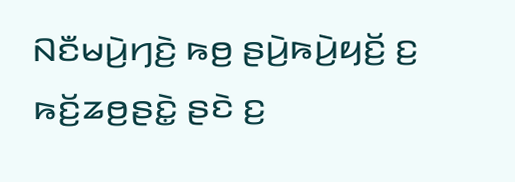ꤡꤢꤪꤗꤣꤧ꤬ꤚꤢꤧ꤬ ꤒꤥ꤬ ꤔꤣꤧ꤬ꤒꤣꤧ꤬ꤟꤢꤩ꤬ ꤢ꤬ ꤒꤢꤩ꤬ꤘꤥ꤬ꤔꤢꤧ꤭ ꤔꤢꤧ ꤢ꤬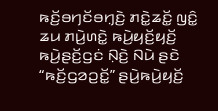ꤒꤢꤩ꤬ꤋꤚꤢꤩꤋꤚ꤫ꤢꤧ꤬ ꤊꤢꤧ꤭ꤘꤢꤩ꤭ ꤜꤢꤨ꤭ ꤘꤣ ꤊꤣꤧ꤬ꤛꤢꤧ꤭ ꤒꤣꤧ꤬ꤟꤢꤩ꤬ꤟꤢꤩ꤬ ꤒꤣꤧ꤬ꤔꤢꤩ꤬ꤞꤢꤦ ꤡ꤫ꤢꤧ꤬ ꤡꤣꤧ ꤔꤢꤧ “ꤒꤢꤩ꤬ꤞꤤꤑꤢꤩ꤭” ꤔꤣꤧ꤬ꤒꤣꤧ꤬ꤟꤢꤩ꤬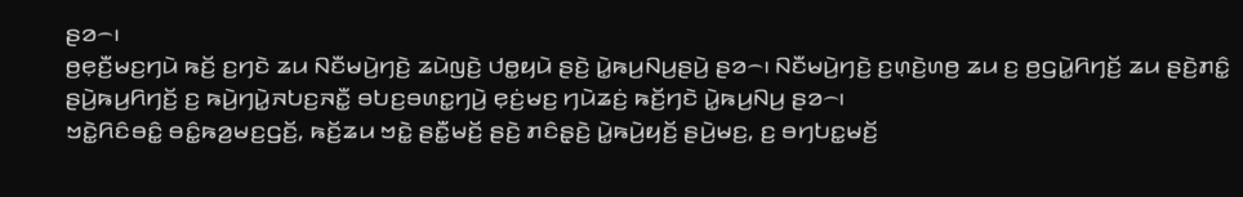ꤔꤤ꤮꤯
ꤥ꤬ꤕ꤫ꤢꤪ꤬ꤗꤢ꤬ꤚꤣꤧ ꤒꤢꤩ꤬ ꤢ꤬ꤚꤢꤧ ꤘꤣ ꤡꤢꤪꤗꤣꤧ꤬ꤚꤢꤧ꤬ ꤘꤣꤧꤜꤢꤧ꤬ ꤓꤥ꤭ꤟꤣꤧ ꤔꤢꤧ꤬ ꤣꤧ꤭ꤒꤣ꤬ꤡꤣ꤬ꤔꤣꤧ꤬ ꤔꤤ꤮꤯ ꤡꤢꤪꤗꤣꤧ꤬ꤚꤢꤧ꤬ ꤢ꤬ꤛ꤫ꤢꤧ꤬ꤛꤥ꤬ ꤘꤣ ꤢ꤬ ꤥ꤬ꤞꤣꤧ꤭ꤖꤚꤢꤩ꤬ ꤘꤣ ꤔꤢꤧ꤬ꤊꤢꤨ꤭ ꤔꤣꤧ꤬ꤒꤣ꤬ꤖꤚꤢꤩ꤬ ꤢ꤬ ꤒꤣꤧ꤬ꤚꤣꤧ꤭ꤏꤝꤢ꤬ꤏꤢꤪ꤭ ꤋꤝꤢ꤬ꤋꤛꤢ꤭ꤚꤣꤧ꤬ ꤕ꤫ꤢꤦ꤬ꤗꤢ꤬ ꤚꤣꤧꤘꤢꤦ꤬ ꤒꤢꤩ꤬ꤚꤢꤧ ꤣꤧ꤭ꤒꤣ꤬ꤡꤣ꤬ ꤔꤤ꤮꤯
ꤠꤢꤧ꤭ꤖꤢꤨꤋꤢꤨ꤭ ꤋꤢꤨ꤭ꤒꤤ꤬ꤗꤢ꤬ꤞꤢꤩ꤬, ꤒꤢꤩ꤬ꤘꤣ ꤠꤢꤧ꤭ ꤔꤢꤪ꤭ꤗꤢꤩ꤬ ꤔꤢꤧ꤬ ꤊꤢꤨꤔ꤫ꤢꤧ꤬ ꤣꤧ꤭ꤒꤣꤧ꤬ꤟꤢꤩ꤬ ꤔꤣꤧ꤬ꤗꤢ꤬, ꤢ꤬ ꤋꤚꤝꤢ꤭ꤗꤢꤩ꤬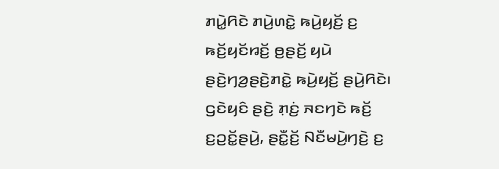ꤊꤣꤧ꤭ꤖꤢꤧ ꤊꤣꤧ꤬ꤛꤢꤧ꤭ ꤒꤣꤧ꤬ꤟꤢꤩ꤬ ꤢ꤬ ꤒꤢꤩ꤬ꤟꤢꤩꤙꤢꤩ꤬ ꤥ꤬ꤔꤢꤩ꤬ ꤟꤣꤧ ꤔꤢꤧ꤬ꤚꤤ꤬ꤔꤢꤧ꤬ꤊꤢꤧ꤭ ꤒꤣꤧ꤬ꤟꤢꤩ꤬ ꤔꤣꤧ꤬ꤖꤢꤧ꤯ ꤞꤢꤧꤟꤢꤨ ꤔꤢꤧ꤬ ꤊ꤫ꤢꤦ꤬ ꤏꤢꤚꤢꤧ ꤒꤢꤩ꤬ ꤢ꤬ꤑꤢꤩ꤭ꤔꤣꤧ꤬, ꤔꤢꤪ꤭ꤢꤩ꤬ ꤡꤢꤪꤗꤣꤧ꤬ꤚꤢꤧ꤬ ꤢ꤬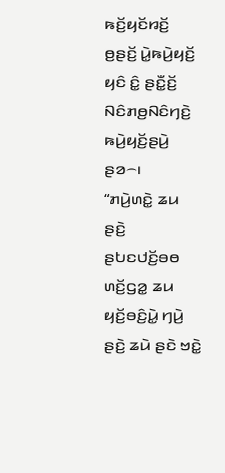ꤒꤢꤩ꤬ꤟꤢꤩꤙꤢꤩ꤬ ꤥ꤬ꤔꤢꤩ꤬ ꤣꤧ꤭ꤒꤣꤧ꤬ꤟꤢꤩ꤬ ꤟꤢꤨ ꤢꤨ꤭ ꤔꤢꤪ꤭ꤢꤩ꤬ ꤡꤢꤨꤊꤥ꤬ꤡꤢꤨꤚꤢꤧ꤬ ꤒꤣꤧ꤬ꤟꤢꤩ꤬ꤔꤣꤧ꤬ ꤔꤤ꤮꤯
“ꤊꤣꤧ꤬ꤛꤢꤧ꤭ ꤘꤣ ꤔꤢꤧ꤬ ꤔꤝꤢꤓꤢꤩ꤬ꤋꤥ ꤛꤢꤩ꤬ꤞꤤ꤭ ꤘꤣ ꤟꤢꤩ꤬ꤋꤢꤨ꤬ꤣꤧ꤭ ꤚꤣꤧ꤬ ꤔꤢꤧ꤬ ꤘꤣꤧ ꤔꤢꤧ ꤠꤢꤧ꤭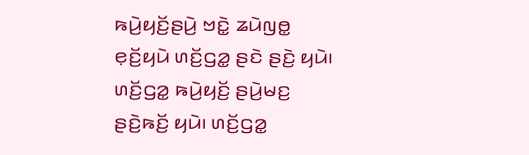ꤒꤣꤧ꤬ꤟꤢꤩ꤬ꤔꤣꤧ꤬ ꤠꤢꤧ꤭ ꤘꤣꤧꤜꤥ꤭ ꤕ꤫ꤢꤩ꤬ꤟꤣꤧ ꤛꤢꤩ꤬ꤞꤤ꤭ ꤔꤢꤧ ꤔꤢꤧ꤬ ꤟꤣꤧ꤯ ꤛꤢꤩ꤬ꤞꤤ꤭ ꤒꤣꤧ꤬ꤟꤢꤩ꤬ ꤔꤣꤧ꤬ꤗꤢ꤬ ꤔꤢꤧ꤬ꤒꤢꤩ꤬ ꤟꤣꤧ꤯ ꤛꤢꤩ꤬ꤞꤤ꤭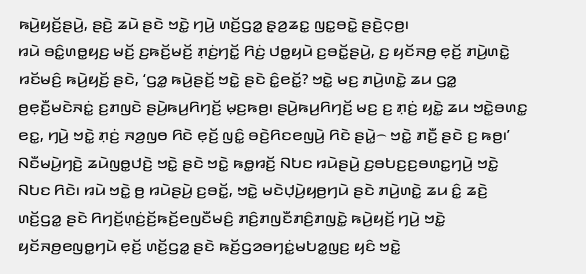ꤒꤣꤧ꤬ꤟꤢꤩ꤬ꤔꤣꤧ꤬, ꤔꤢꤧ꤬ ꤘꤣꤧ ꤔꤢꤧ ꤠꤢꤧ꤭ ꤚꤣꤧ꤬ ꤛꤢꤩ꤬ꤞꤤ꤭ ꤔ꤫ꤤ꤬ꤘꤢ꤭ ꤜꤢ꤭ꤋꤢꤧ꤭ ꤔꤢꤧ꤬ꤍ꤫ꤥ꤬꤯
ꤙꤣꤧ ꤋꤢꤨ꤭ꤛꤥ꤭ꤟꤢ꤬ ꤗꤢꤩ꤬ ꤢ꤬ꤒꤢꤩ꤬ꤗꤢꤩ꤬ ꤊ꤫ꤢꤦ꤬ꤚꤢꤩ꤭ ꤖꤢꤦ꤬ ꤓꤥ꤭ꤟꤣꤧ ꤢ꤬ꤋꤢꤩ꤭ꤔꤣꤧ꤬, ꤢ꤬ ꤟꤢꤩꤏꤥ꤬ ꤕ꤫ꤢꤩ꤬ ꤊꤣꤧ꤬ꤛꤢꤧ꤭ ꤙꤢꤩꤗꤢꤨ꤬ ꤒꤣꤧ꤬ꤟꤢꤩ꤬ ꤔꤢꤧ, ‘ꤞꤤ꤭ ꤒꤣꤧ꤬ꤔꤢꤩ꤬ ꤠꤢꤧ꤭ ꤔꤢꤧ ꤢꤨ꤭ꤕꤢꤩ꤭? ꤠꤢꤧ꤭ ꤗꤢ꤬ ꤊꤣꤧ꤬ꤛꤢꤧ꤭ ꤘꤣ ꤞꤤ꤭ ꤥ꤬ꤕ꤫ꤢꤪ꤬ꤗꤢꤧꤏꤢꤦ꤭ ꤢ꤬ꤊꤜꤢꤧ ꤔꤣꤧ꤬ꤒꤣ꤬ꤖꤚꤢꤩ꤬ ꤗ꤫ꤢ꤬ꤒꤥ꤬꤯ ꤔꤣꤧ꤬ꤒꤣ꤬ꤖꤚꤢꤩ꤬ ꤗꤢ꤬ ꤢ꤬ ꤊ꤫ꤢꤦ꤬ ꤟꤢꤧ꤭ ꤘꤣ ꤠꤢꤧ꤭ꤋꤛꤢ꤭ ꤕꤢ꤭, ꤚꤣꤧ꤬ ꤠꤢꤧ꤭ ꤊ꤫ꤢꤦ꤬ ꤏꤤ꤬ꤜꤥ ꤖꤢꤧ ꤕ꤫ꤢꤩ꤬ ꤜꤢꤨ꤭ ꤋꤢꤧ꤬ꤖꤢꤕꤜꤣꤧ꤬ ꤖꤢꤧ ꤔꤣꤧ꤭꤮ ꤠꤢꤧ꤭ ꤊꤢꤪ꤬ ꤔꤢꤧ ꤢ꤬ ꤒꤥ꤬꤯’
ꤡꤢꤪꤗꤣꤧ꤬ꤚꤢꤧ꤬ ꤘꤣꤧꤜꤥ꤭ꤓꤢꤧ꤬ ꤠꤢꤧ꤭ ꤔꤢꤧ ꤠꤢꤧ꤭ ꤒꤥ꤭ꤙꤢꤩ꤬ ꤡꤝꤢ ꤙꤣꤧꤔꤣꤧ꤬ ꤢ꤬ꤋꤝꤢ꤬ꤢ꤬ꤋꤛꤢ꤭ꤚꤣꤧ꤬ ꤠꤢꤧ꤭ ꤡꤝꤢ ꤖꤢꤧ꤯ ꤙꤣꤧ ꤠꤢꤧ꤭ ꤥ꤬ ꤙꤣꤧꤔꤣꤧ꤬ ꤢ꤬ꤋꤢꤩ꤭, ꤠꤢꤧ꤭ ꤗꤢꤧꤓ꤫ꤣꤧ꤬ꤟꤥ꤬ꤚꤣꤧ ꤔꤢꤧ ꤊꤣꤧ꤬ꤛꤢꤧ꤭ ꤘꤣ ꤢꤨ꤭ ꤘꤢꤧ꤬ ꤛꤢꤩ꤬ꤞꤤ꤭ ꤔꤢꤧ ꤖꤚꤢꤩ꤬ꤛ꤫ꤢꤦ꤬ꤢꤩ꤬ꤒꤢꤩ꤬ꤕꤜꤢꤪꤗꤢꤨ꤬ ꤊꤢꤨ꤬ꤊꤜꤢꤪꤊꤢꤨ꤬ꤊꤜꤢꤧ꤭ ꤒꤣꤧ꤬ꤟꤢꤩ꤬ ꤚꤣꤧ꤬ ꤠꤢꤧ꤭ ꤟꤢꤩꤏꤥ꤬ꤕꤜꤥ꤭ꤚꤣꤧ ꤕ꤫ꤢꤩ꤬ ꤛꤢꤩ꤬ꤞꤤ꤭ ꤔꤢꤧ ꤒꤢꤩ꤬ꤞꤤꤋꤚꤢꤦ꤭ꤗꤝꤤ꤭ꤜꤢ꤬ ꤟꤢꤨ ꤠꤢꤧ꤭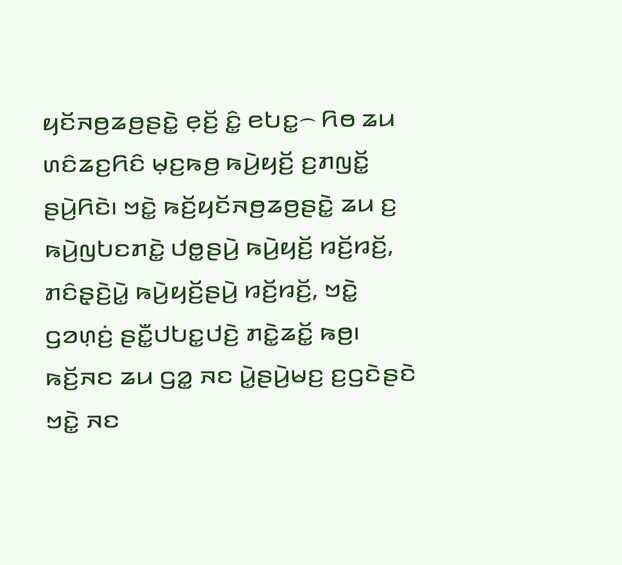ꤟꤢꤩꤏꤥ꤬ꤘꤥ꤬ꤔꤢꤧ꤭ ꤕ꤫ꤢꤩ꤬ ꤢꤨ꤭ ꤕꤝꤢ꤭꤮ ꤖꤥ ꤘꤣ ꤛꤢꤨꤘꤢ꤬ꤖꤢꤨ ꤗ꤫ꤢ꤬ꤒꤥ꤬ ꤒꤣꤧ꤬ꤟꤢꤩ꤬ ꤢ꤬ꤊꤜꤢꤩ꤭ ꤔꤣꤧ꤬ꤖꤢꤧ꤯ ꤠꤢꤧ꤭ ꤒꤢꤩ꤬ꤟꤢꤩꤏꤥ꤬ꤘꤥ꤬ꤔꤢꤧ꤭ ꤘꤣ ꤢ꤬ ꤒꤣꤧ꤬ꤜꤝꤢꤊꤢꤧ꤭ ꤓꤥ꤭ꤔꤣꤧ꤬ ꤒꤣꤧ꤬ꤟꤢꤩ꤬ ꤙꤢꤩ꤬ꤙꤢꤩ꤬, ꤊꤢꤨꤔ꤫ꤢꤧ꤬ꤣꤧ꤭ ꤒꤣꤧ꤬ꤟꤢꤩ꤬ꤔꤣꤧ꤬ ꤙꤢꤩ꤬ꤙꤢꤩ꤬, ꤠꤢꤧ꤭ ꤞꤤꤛ꤫ꤢꤦ꤬ ꤔꤢꤪ꤭ꤓꤝꤢ꤭ꤓꤢꤧ꤬ ꤊꤢꤧ꤭ꤘꤢꤩ꤭ ꤒꤥ꤬꤯
ꤒꤢꤩ꤬ꤏꤢ ꤘꤣ ꤞꤤ꤭ ꤏꤢ ꤣꤧ꤭ꤔꤣꤧ꤬ꤗꤢ꤬ ꤢ꤬ꤞꤢꤧꤔꤢꤧ ꤠꤢꤧ꤭ ꤏꤢ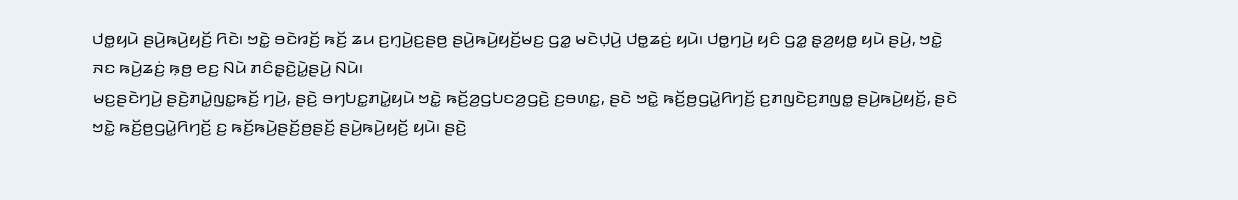ꤓꤥ꤭ꤟꤣꤧ ꤔꤣꤧ꤬ꤒꤣꤧ꤬ꤟꤢꤩ꤬ ꤖꤢꤧ꤯ ꤠꤢꤧ꤭ ꤋꤢꤧꤙꤢꤩ꤬ ꤒꤢꤩ꤬ ꤘꤣ ꤢ꤬ꤚ꤫ꤣꤧ꤬ꤢ꤬ꤔꤥ꤬ ꤔꤣꤧ꤬ꤒꤣꤧ꤬ꤟꤢꤩ꤬ꤗꤢ꤬ ꤞꤤ꤭ ꤗꤢꤧꤓ꤫ꤣꤧ꤬ ꤓꤥ꤭ꤘꤢꤦ꤬ ꤟꤣꤧ꤯ ꤓꤥ꤭ꤚꤣꤧ꤬ ꤟꤢꤨ ꤞꤤ꤭ ꤔ꤫ꤤ꤬ꤟꤥ꤭ ꤟꤣꤧ ꤔꤣꤧ꤬, ꤠꤢꤧ꤭ ꤏꤢ ꤒꤣꤧ꤬ꤘꤢꤦ꤬ ꤒ꤫ꤥ꤬ ꤕꤢ꤬ ꤡꤣꤧ ꤊꤢꤨꤔ꤫ꤢꤧ꤬ꤣꤧ꤭ꤔꤣꤧ꤬ ꤡꤣꤧ꤯
ꤗꤢ꤬ꤔꤢꤧꤚꤣꤧ꤬ ꤔꤢꤧ꤬ꤊꤣꤧ꤭ꤜꤢ꤭ꤒꤢꤩ꤬ ꤚꤣꤧ꤬, ꤔꤢꤧ꤬ ꤋꤚꤝꤢ꤭ꤊꤣꤧ꤭ꤟꤣꤧ ꤠꤢꤧ꤭ ꤒꤢꤩ꤬ꤤ꤬ꤞꤝꤢꤤ꤬ꤞꤢꤧ꤬ ꤢ꤬ꤋꤛꤢ꤭, ꤔꤢꤧ ꤠꤢꤧ꤭ ꤒꤢꤩ꤬ꤥ꤬ꤞꤣꤧ꤭ꤖꤚꤢꤩ꤬ ꤢ꤬ꤊꤜꤢꤧꤢ꤬ꤊꤜꤥ꤭ ꤔꤣꤧ꤬ꤒꤣꤧ꤬ꤟꤢꤩ꤬, ꤔꤢꤧ ꤠꤢꤧ꤭ ꤒꤢꤩ꤬ꤥ꤬ꤞꤣꤧ꤭ꤖꤚꤢꤩ꤬ ꤢ꤬ ꤒꤢꤩ꤬ꤒꤣꤧ꤬ꤔꤢꤩ꤬ꤥ꤬ꤔꤢꤩ꤬ ꤔꤣꤧ꤬ꤒꤣꤧ꤬ꤟꤢꤩ꤬ ꤟꤣꤧ꤯ ꤔꤢꤧ꤬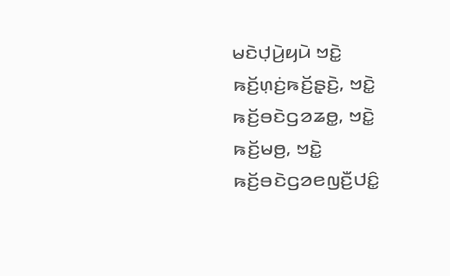ꤗꤢꤧꤓ꤫ꤣꤧ꤬ꤟꤣꤧ ꤠꤢꤧ꤭ ꤒꤢꤩ꤬ꤛ꤫ꤢꤦ꤬ꤒꤢꤩ꤬ꤔ꤫ꤢꤧ꤬, ꤠꤢꤧ꤭ ꤒꤢꤩ꤬ꤋꤢꤧꤞꤤꤘꤥ꤭, ꤠꤢꤧ꤭ ꤒꤢꤩ꤬ꤗꤥ꤬, ꤠꤢꤧ꤭ ꤒꤢꤩ꤬ꤋꤢꤧꤞꤤꤕꤜꤢꤪ꤬ꤓꤢꤨ꤭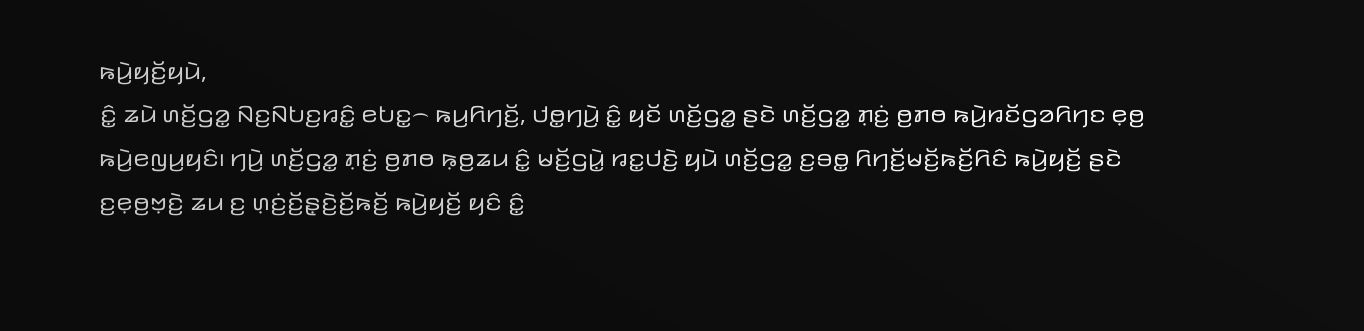ꤒꤣꤧ꤬ꤟꤢꤩ꤬ꤟꤣꤧ,
ꤢꤨ꤭ ꤘꤣꤧ ꤛꤢꤩ꤬ꤞꤤ꤭ ꤡꤢ꤬ꤡꤝꤢ꤬ꤙꤢꤨ꤭ ꤕꤝꤢ꤭꤮ ꤒꤣ꤬ꤖꤚꤢꤩ꤬, ꤓꤥ꤭ꤚꤣꤧ꤬ ꤢꤨ꤭ ꤟꤢꤩ ꤛꤢꤩ꤬ꤞꤤ꤭ ꤔꤢꤧ ꤛꤢꤩ꤬ꤞꤤ꤭ ꤊ꤫ꤢꤦ꤬ ꤥ꤬ꤊꤥ ꤒꤣꤧ꤬ꤙꤢꤩꤞꤤꤖꤚꤢ ꤕ꤫ꤥ꤬ ꤒꤣꤧ꤬ꤕꤜꤣ꤬ꤟꤢꤨ꤯ ꤚꤣꤧ꤬ ꤛꤢꤩ꤬ꤞꤤ꤭ ꤊ꤫ꤢꤦ꤬ ꤥ꤬ꤊꤥ ꤒ꤫ꤥ꤬ꤘꤣ ꤢꤨ꤭ ꤗꤢꤩ꤬ꤞꤣꤧ꤭ ꤙꤢ꤭ꤓꤢꤧ꤬ ꤟꤣꤧ ꤛꤢꤩ꤬ꤞꤤ꤭ ꤢ꤬ꤋꤥ꤭ ꤖꤚꤢꤩ꤬ꤗꤢꤩ꤬ꤒꤢꤩ꤬ꤖꤢꤨ ꤒꤣꤧ꤬ꤟꤢꤩ꤬ ꤔꤢꤧ ꤢ꤬ꤕ꤫ꤥ꤬ꤠ꤫ꤢꤧ꤬ ꤘꤣ ꤢ꤬ ꤛ꤫ꤢꤦ꤬ꤢꤩ꤬ꤔ꤫ꤢꤧ꤬ꤢꤩ꤬ꤒꤢꤩ꤬ ꤒꤣꤧ꤬ꤟꤢꤩ꤬ ꤟꤢꤨ ꤢꤨ꤭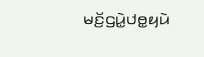ꤗꤢꤩ꤬ꤞꤣꤧ꤭ꤓꤥ꤭ꤟꤣꤧ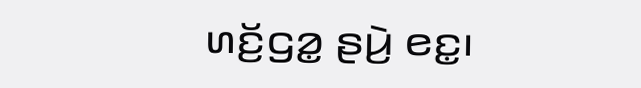ꤛꤢꤩ꤬ꤞꤤ꤭ ꤔꤣꤧ꤬ ꤕꤢ꤭꤯